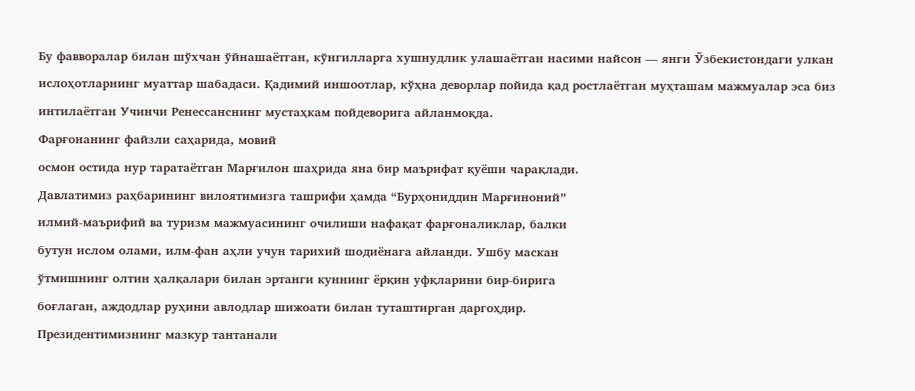Бу фавворалар билан шўхчан ўйнашаётган, кўнгилларга хушнудлик улашаётган насими найсон — янги Ўзбекистондаги улкан ислоҳотларнинг муаттар шабадаси. Қадимий иншоотлар, кўҳна деворлар пойида қад ростлаётган муҳташам мажмуалар эса биз интилаётган Учинчи Ренессанснинг мустаҳкам пойдеворига айланмоқда.
Фарғонанинг файзли саҳарида, мовий
осмон остида нур таратаётган Марғилон шаҳрида яна бир маърифат қуёши чарақлади.
Давлатимиз раҳбарининг вилоятимизга ташрифи ҳамда “Бурҳониддин Марғиноний”
илмий-маърифий ва туризм мажмуасининг очилиши нафақат фарғоналиклар, балки
бутун ислом олами, илм-фан аҳли учун тарихий шодиёнага айланди. Ушбу маскан
ўтмишнинг олтин ҳалқалари билан эртанги куннинг ёрқин уфқларини бир-бирига
боғлаган, аждодлар руҳини авлодлар шижоати билан туташтирган даргоҳдир.
Президентимизнинг мазкур тантанали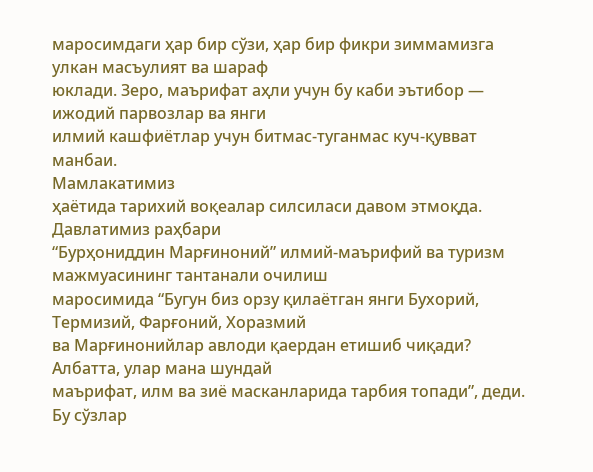маросимдаги ҳар бир сўзи, ҳар бир фикри зиммамизга улкан масъулият ва шараф
юклади. Зеро, маърифат аҳли учун бу каби эътибор — ижодий парвозлар ва янги
илмий кашфиётлар учун битмас-туганмас куч-қувват манбаи.
Мамлакатимиз
ҳаётида тарихий воқеалар силсиласи давом этмоқда. Давлатимиз раҳбари
“Бурҳониддин Марғиноний” илмий-маърифий ва туризм мажмуасининг тантанали очилиш
маросимида “Бугун биз орзу қилаётган янги Бухорий, Термизий, Фарғоний, Хоразмий
ва Марғинонийлар авлоди қаердан етишиб чиқади? Албатта, улар мана шундай
маърифат, илм ва зиё масканларида тарбия топади”, деди. Бу сўзлар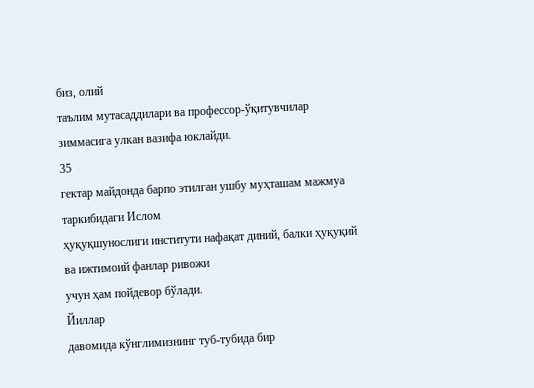биз, олий
таълим мутасаддилари ва профессор-ўқитувчилар зиммасига улкан вазифа юклайди.
35
гектар майдонда барпо этилган ушбу муҳташам мажмуа таркибидаги Ислом
ҳуқуқшунослиги институти нафақат диний, балки ҳуқуқий ва ижтимоий фанлар ривожи
учун ҳам пойдевор бўлади.
Йиллар
давомида кўнглимизнинг туб-тубида бир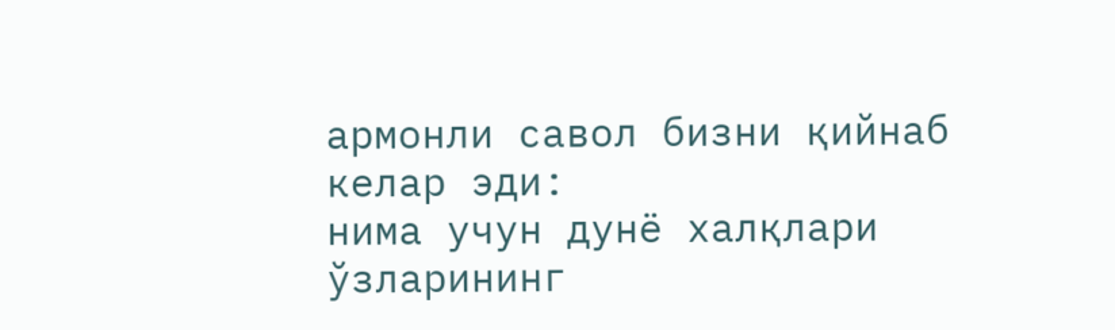армонли савол бизни қийнаб келар эди:
нима учун дунё халқлари ўзларининг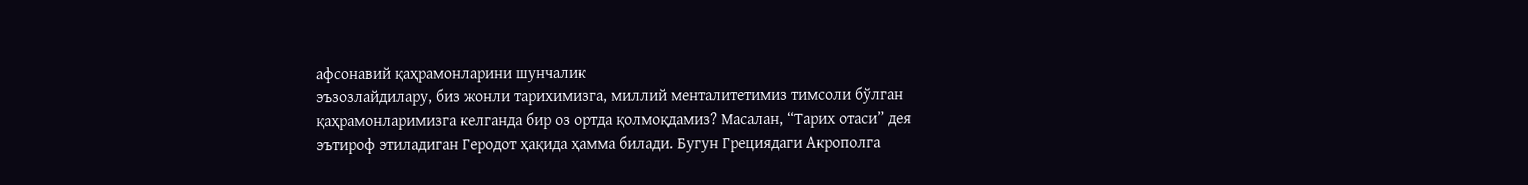афсонавий қаҳрамонларини шунчалик
эъзозлайдилару, биз жонли тарихимизга, миллий менталитетимиз тимсоли бўлган
қаҳрамонларимизга келганда бир оз ортда қолмоқдамиз? Масалан, “Тарих отаси” дея
эътироф этиладиган Геродот ҳақида ҳамма билади. Бугун Грециядаги Акрополга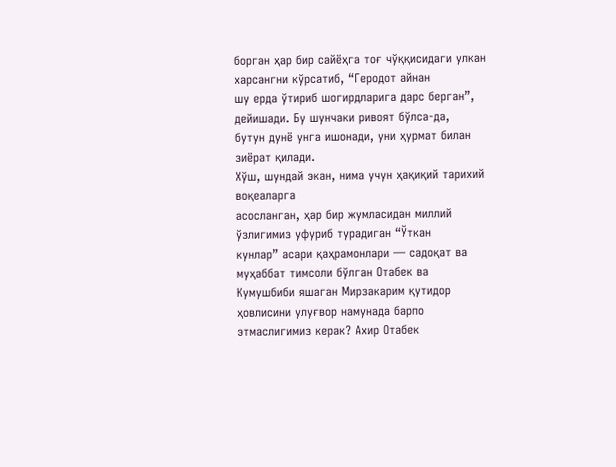борган ҳар бир сайёҳга тоғ чўққисидаги улкан харсангни кўрсатиб, “Геродот айнан
шу ерда ўтириб шогирдларига дарс берган”, дейишади. Бу шунчаки ривоят бўлса-да,
бутун дунё унга ишонади, уни ҳурмат билан зиёрат қилади.
Хўш, шундай экан, нима учун ҳақиқий тарихий воқеаларга
асосланган, ҳар бир жумласидан миллий ўзлигимиз уфуриб турадиган “Ўткан
кунлар” асари қаҳрамонлари — садоқат ва муҳаббат тимсоли бўлган Отабек ва
Кумушбиби яшаган Мирзакарим қутидор ҳовлисини улуғвор намунада барпо
этмаслигимиз керак? Ахир Отабек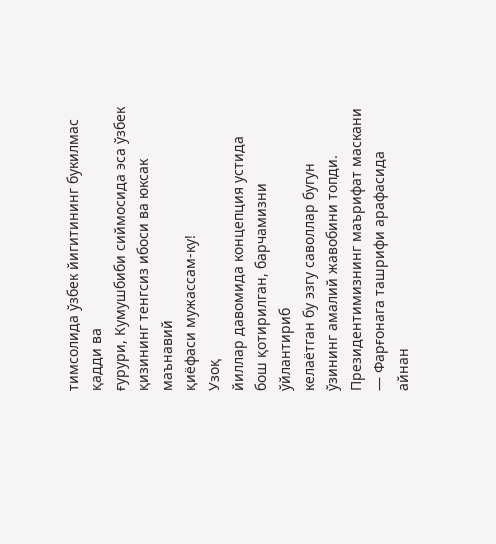тимсолида ўзбек йигитининг букилмас қадди ва
ғурури, Кумушбиби сиймосида эса ўзбек қизининг тенгсиз ибоси ва юксак маънавий
қиёфаси мужассам-ку!
Узоқ
йиллар давомида концепция устида бош қотирилган, барчамизни ўйлантириб
келаётган бу эзгу саволлар бугун ўзининг амалий жавобини топди.
Президентимизнинг маърифат маскани — Фарғонага ташрифи арафасида айнан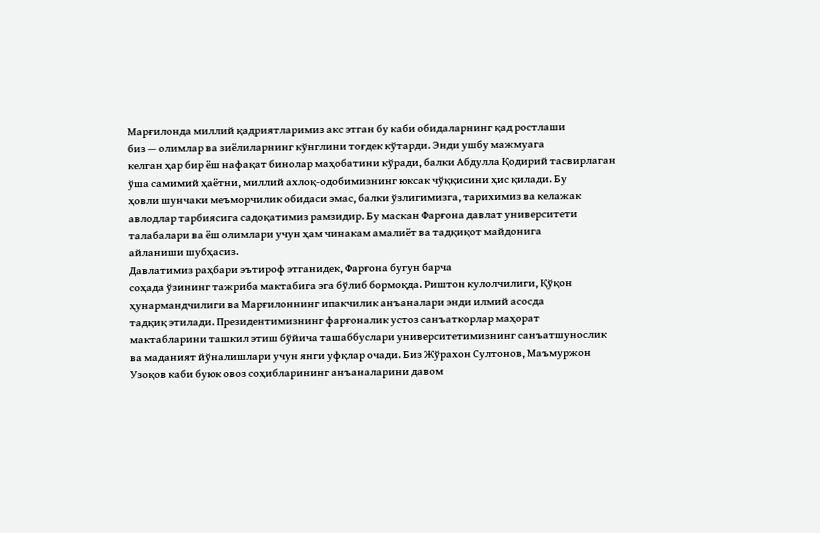Марғилонда миллий қадриятларимиз акс этган бу каби обидаларнинг қад ростлаши
биз — олимлар ва зиёлиларнинг кўнглини тоғдек кўтарди. Энди ушбу мажмуага
келган ҳар бир ёш нафақат бинолар маҳобатини кўради, балки Абдулла Қодирий тасвирлаган
ўша самимий ҳаётни, миллий ахлоқ-одобимизнинг юксак чўққисини ҳис қилади. Бу
ҳовли шунчаки меъморчилик обидаси эмас, балки ўзлигимизга, тарихимиз ва келажак
авлодлар тарбиясига садоқатимиз рамзидир. Бу маскан Фарғона давлат университети
талабалари ва ёш олимлари учун ҳам чинакам амалиёт ва тадқиқот майдонига
айланиши шубҳасиз.
Давлатимиз раҳбари эътироф этганидек, Фарғона бугун барча
соҳада ўзининг тажриба мактабига эга бўлиб бормоқда. Риштон кулолчилиги, Қўқон
ҳунармандчилиги ва Марғилоннинг ипакчилик анъаналари энди илмий асосда
тадқиқ этилади. Президентимизнинг фарғоналик устоз санъаткорлар маҳорат
мактабларини ташкил этиш бўйича ташаббуслари университетимизнинг санъатшунослик
ва маданият йўналишлари учун янги уфқлар очади. Биз Жўрахон Султонов, Маъмуржон
Узоқов каби буюк овоз соҳибларининг анъаналарини давом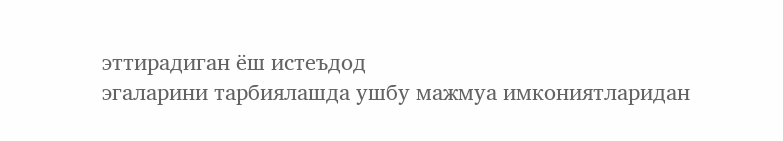эттирадиган ёш истеъдод
эгаларини тарбиялашда ушбу мажмуа имкониятларидан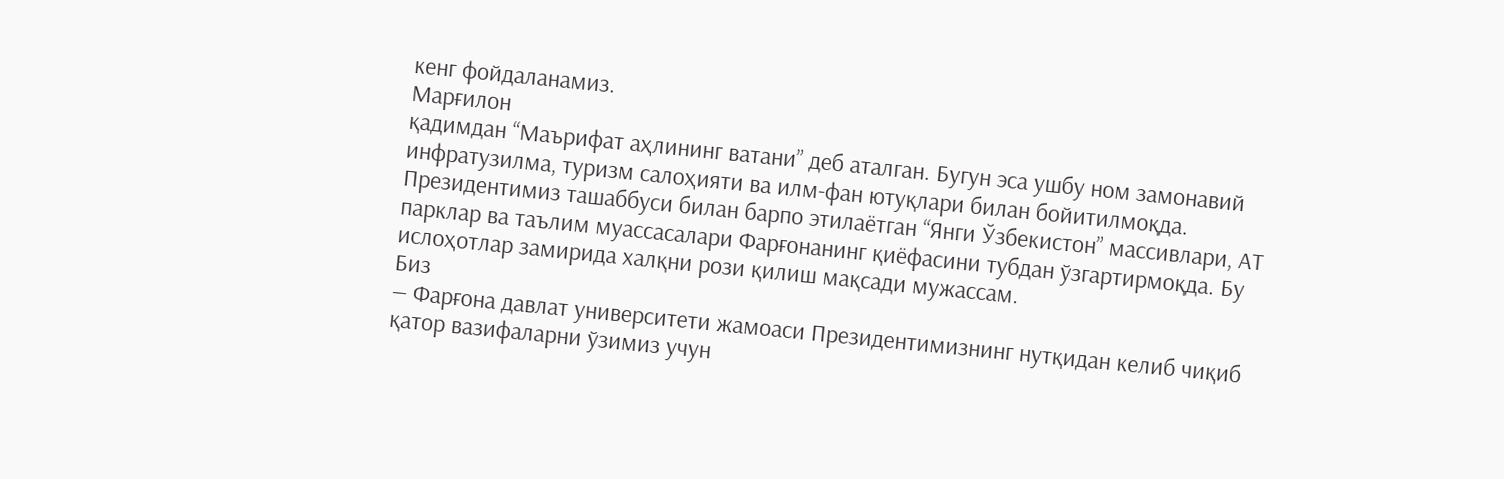кенг фойдаланамиз.
Марғилон
қадимдан “Маърифат аҳлининг ватани” деб аталган. Бугун эса ушбу ном замонавий
инфратузилма, туризм салоҳияти ва илм-фан ютуқлари билан бойитилмоқда.
Президентимиз ташаббуси билан барпо этилаётган “Янги Ўзбекистон” массивлари, АТ
парклар ва таълим муассасалари Фарғонанинг қиёфасини тубдан ўзгартирмоқда. Бу
ислоҳотлар замирида халқни рози қилиш мақсади мужассам.
Биз
— Фарғона давлат университети жамоаси Президентимизнинг нутқидан келиб чиқиб
қатор вазифаларни ўзимиз учун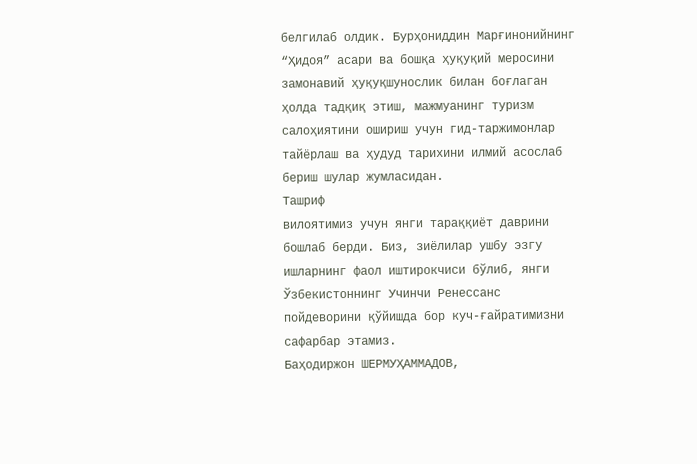белгилаб олдик. Бурҳониддин Марғинонийнинг
“Ҳидоя” асари ва бошқа ҳуқуқий меросини замонавий ҳуқуқшунослик билан боғлаган
ҳолда тадқиқ этиш, мажмуанинг туризм салоҳиятини ошириш учун гид-таржимонлар
тайёрлаш ва ҳудуд тарихини илмий асослаб бериш шулар жумласидан.
Ташриф
вилоятимиз учун янги тараққиёт даврини бошлаб берди. Биз, зиёлилар ушбу эзгу
ишларнинг фаол иштирокчиси бўлиб, янги Ўзбекистоннинг Учинчи Ренессанс
пойдеворини қўйишда бор куч-ғайратимизни сафарбар этамиз.
Баҳодиржон ШЕРМУҲАММАДОВ,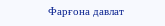Фарғона давлат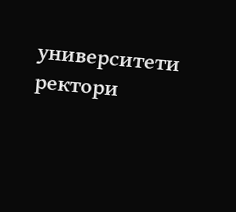университети ректори